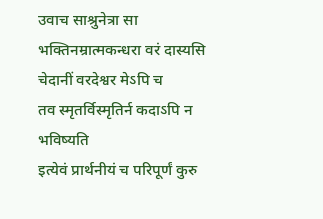उवाच साश्रुनेत्रा सा भक्तिनम्रात्मकन्धरा वरं दास्यसि चेदानीं वरदेश्वर मेऽपि च
तव स्मृतर्विस्मृतिर्न कदाऽपि न भविष्यति
इत्येवं प्रार्थनीयं च परिपूर्णं कुरु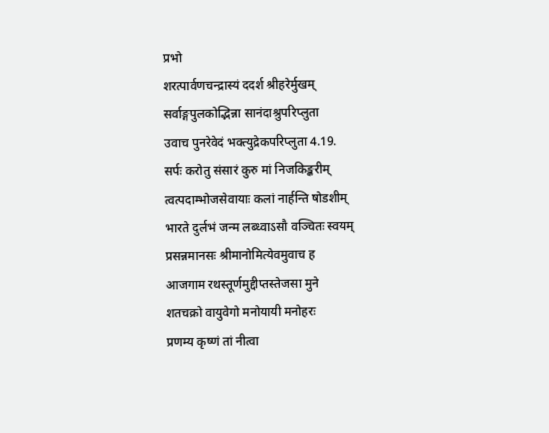प्रभो
शरत्पार्वणचन्द्रास्यं ददर्श श्रीहरेर्मुखम्
सर्वाङ्गपुलकोद्भिन्ना सानंदाश्रुपरिप्लुता
उवाच पुनरेवेदं भक्त्युद्रेकपरिप्लुता 4.19.
सर्पः करोतु संसारं कुरु मां निजकिङ्करीम्
त्वत्पदाम्भोजसेवायाः कलां नार्हन्ति षोडशीम्
भारते दुर्लभं जन्म लब्ध्वाऽसौ वञ्चितः स्वयम्
प्रसन्नमानसः श्रीमानोमित्येवमुवाच ह
आजगाम रथस्तूर्णमुद्दीप्तस्तेजसा मुने
शतचक्रो वायुवेगो मनोयायी मनोहरः
प्रणम्य कृष्णं तां नीत्वा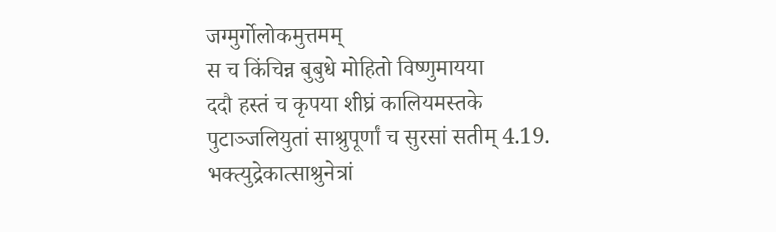जग्मुर्गोलोकमुत्तमम्
स च किंचिन्न बुबुधे मोहितो विष्णुमायया
ददौ हस्तं च कृपया शीघ्रं कालियमस्तके
पुटाञ्जलियुतां साश्रुपूर्णां च सुरसां सतीम् 4.19.
भक्त्युद्रेकात्साश्रुनेत्रां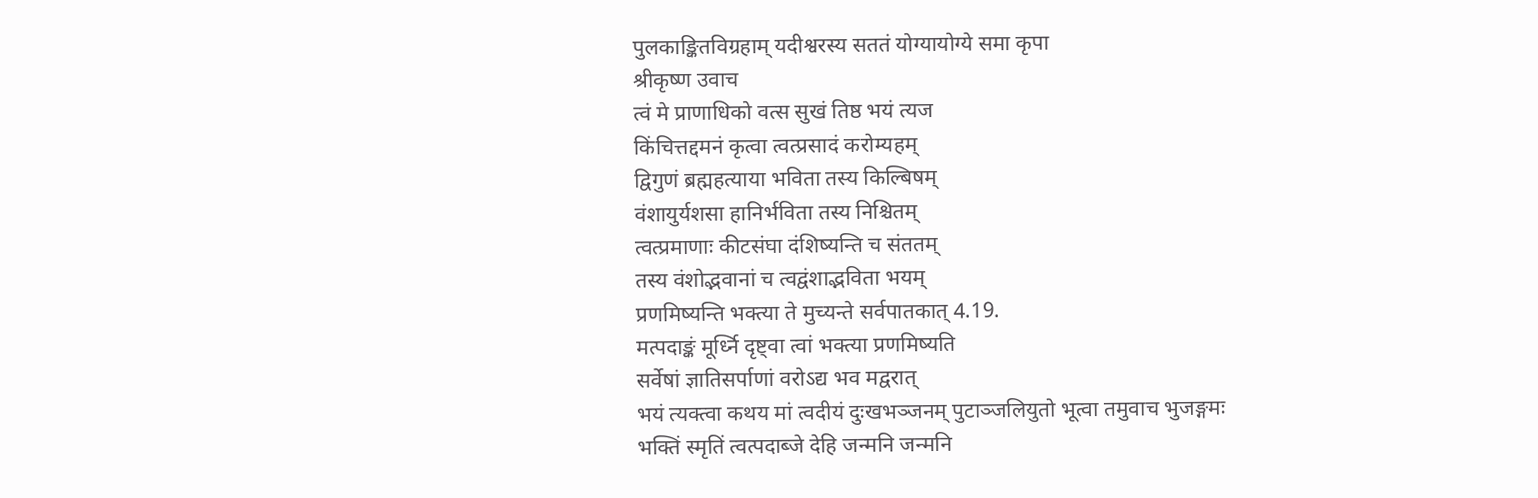पुलकाङ्कितविग्रहाम् यदीश्वरस्य सततं योग्यायोग्ये समा कृपा
श्रीकृष्ण उवाच
त्वं मे प्राणाधिको वत्स सुखं तिष्ठ भयं त्यज
किंचित्तद्दमनं कृत्वा त्वत्प्रसादं करोम्यहम्
द्विगुणं ब्रह्महत्याया भविता तस्य किल्बिषम्
वंशायुर्यशसा हानिर्भविता तस्य निश्चितम्
त्वत्प्रमाणाः कीटसंघा दंशिष्यन्ति च संततम्
तस्य वंशोद्भवानां च त्वद्वंशाद्भविता भयम्
प्रणमिष्यन्ति भक्त्या ते मुच्यन्ते सर्वपातकात् 4.19.
मत्पदाङ्कं मूर्ध्नि दृष्ट्वा त्वां भक्त्या प्रणमिष्यति
सर्वेषां ज्ञातिसर्पाणां वरोऽद्य भव मद्वरात्
भयं त्यक्त्वा कथय मां त्वदीयं दुःखभञ्जनम् पुटाञ्जलियुतो भूत्वा तमुवाच भुजङ्गमः
भक्तिं स्मृतिं त्वत्पदाब्जे देहि जन्मनि जन्मनि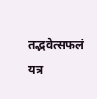तद्भवेत्सफलं यत्र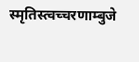स्मृतिस्त्वच्चरणाम्बुजे